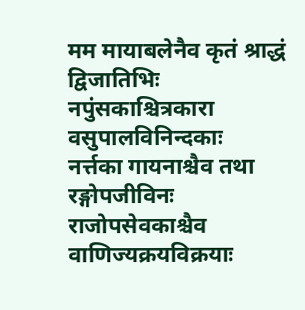मम मायाबलेनैव कृतं श्राद्धं द्विजातिभिः
नपुंसकाश्चित्रकारा वसुपालविनिन्दकाः
नर्त्तका गायनाश्चैव तथा रङ्गोपजीविनः
राजोपसेवकाश्चैव वाणिज्यक्रयविक्रयाः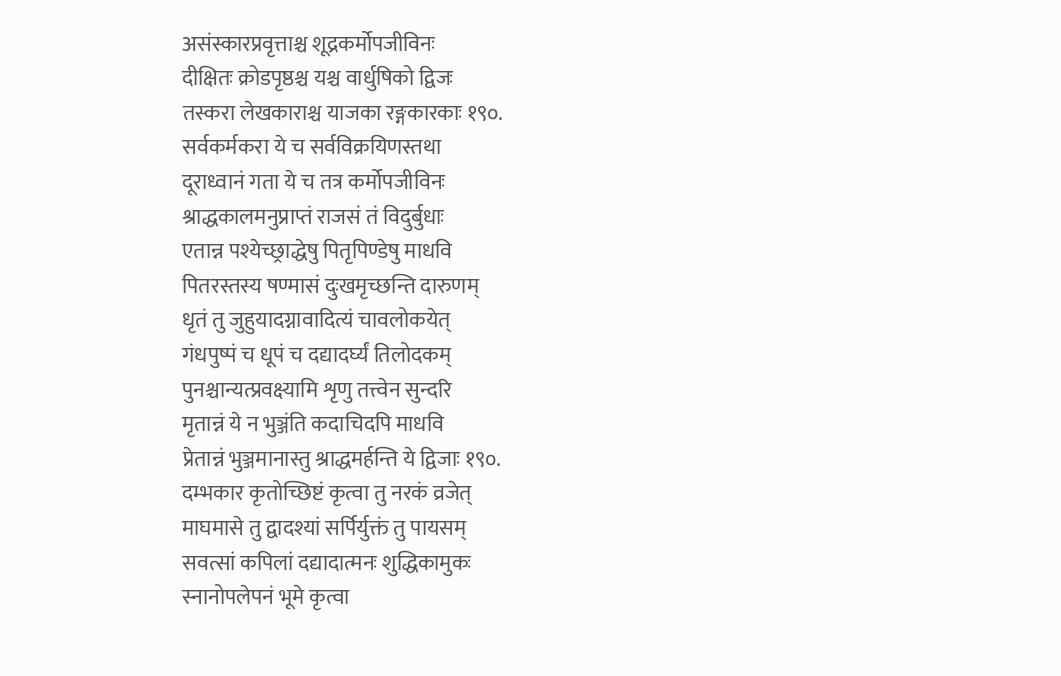असंस्कारप्रवृत्ताश्च शूद्रकर्मोपजीविनः
दीक्षितः क्रोडपृष्ठश्च यश्च वार्धुषिको द्विजः
तस्करा लेखकाराश्च याजका रङ्गकारकाः १९०.
सर्वकर्मकरा ये च सर्वविक्रयिणस्तथा
दूराध्वानं गता ये च तत्र कर्मोपजीविनः
श्राद्धकालमनुप्राप्तं राजसं तं विदुर्बुधाः
एतान्न पश्येच्छ्राद्धेषु पितृपिण्डेषु माधवि
पितरस्तस्य षण्मासं दुःखमृच्छन्ति दारुणम्
धृतं तु जुहुयादग्नावादित्यं चावलोकयेत्
गंधपुष्पं च धूपं च दद्यादर्घ्यं तिलोदकम्
पुनश्चान्यत्प्रवक्ष्यामि शृणु तत्त्वेन सुन्दरि
मृतान्नं ये न भुञ्जंति कदाचिदपि माधवि
प्रेतान्नं भुञ्जमानास्तु श्राद्धमर्हन्ति ये द्विजाः १९०.
दम्भकार कृतोच्छिष्टं कृत्वा तु नरकं व्रजेत्
माघमासे तु द्वादश्यां सर्पिर्युक्तं तु पायसम्
सवत्सां कपिलां दद्यादात्मनः शुद्धिकामुकः
स्नानोपलेपनं भूमे कृत्वा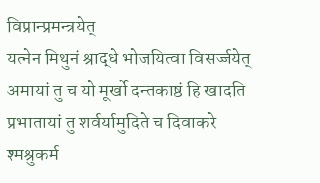विप्रान्प्रमन्त्रयेत्
यत्नेन मिथुनं श्राद्धे भोजयित्वा विसर्ज्जयेत्
अमायां तु च यो मूर्खो दन्तकाष्ठं हि खादति
प्रभातायां तु शर्वर्यामुदिते च दिवाकरे
श्मश्रुकर्म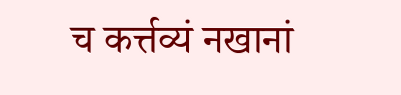च कर्त्तव्यं नखानां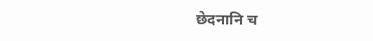छेदनानि च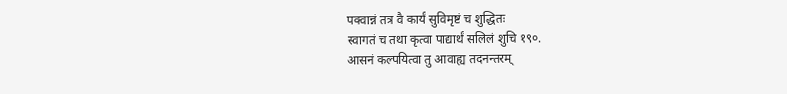पक्वान्नं तत्र वै कार्यं सुविमृष्टं च शुद्धितः
स्वागतं च तथा कृत्वा पाद्यार्थं सलिलं शुचि १९०.
आसनं कल्पयित्वा तु आवाह्य तदनन्तरम्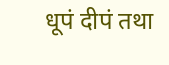धूपं दीपं तथा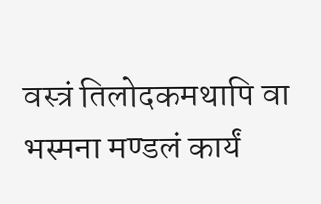वस्त्रं तिलोदकमथापि वा
भस्मना मण्डलं कार्यं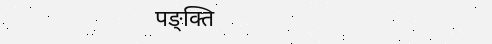पङ्क्ति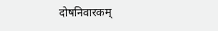दोषनिवारकम्